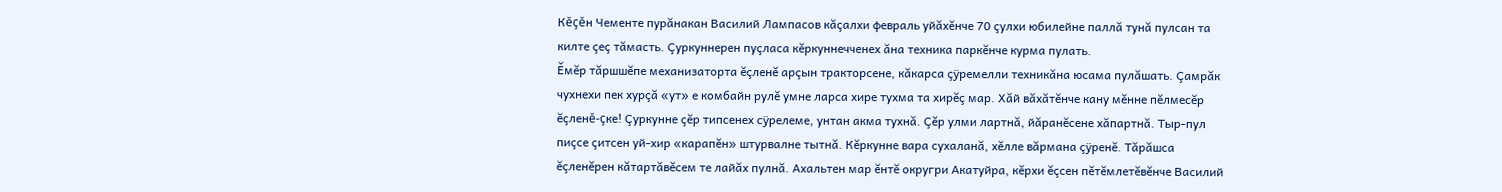Кĕçĕн Чементе пурăнакан Василий Лампасов кăçалхи февраль уйăхĕнче 70 çулхи юбилейне паллă тунă пулсан та килте çеç тăмасть. Çуркуннерен пуçласа кĕркуннечченех ăна техника паркĕнче курма пулать.
Ĕмĕр тăршшĕпе механизаторта ĕçленĕ арçын тракторсене, кăкарса çÿремелли техникăна юсама пулăшать. Çамрăк чухнехи пек хурçă «ут» е комбайн рулĕ умне ларса хире тухма та хирĕç мар. Хăй вăхăтĕнче кану мĕнне пĕлмесĕр ĕçленĕ-çке! Çуркунне çĕр типсенех сÿрелеме, унтан акма тухнă. Çĕр улми лартнă, йăранĕсене хăпартнă. Тыр-пул пиçсе çитсен уй-хир «карапĕн» штурвалне тытнă. Кĕркунне вара сухаланă, хĕлле вăрмана çÿренĕ. Тăрăшса ĕçленĕрен кăтартăвĕсем те лайăх пулнă. Ахальтен мар ĕнтĕ округри Акатуйра, кĕрхи ĕçсен пĕтĕмлетĕвĕнче Василий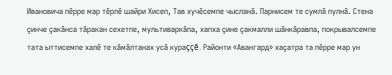Ивановича пĕрре мар тĕрлĕ шайри Хисеп, Тав хучĕсемпе чысланă. Парнисем те сумлă пулнă. Стена çинче çакăнса тăракан сехетпе, мультиваркăпа, хапха çине çакмалли шăнкăравпа, покрывалсемпе тата ыттисемпе халĕ те кăмăлтанах усă кураççĕ. Районти «Авангард» хаçатра та пĕрре мар ун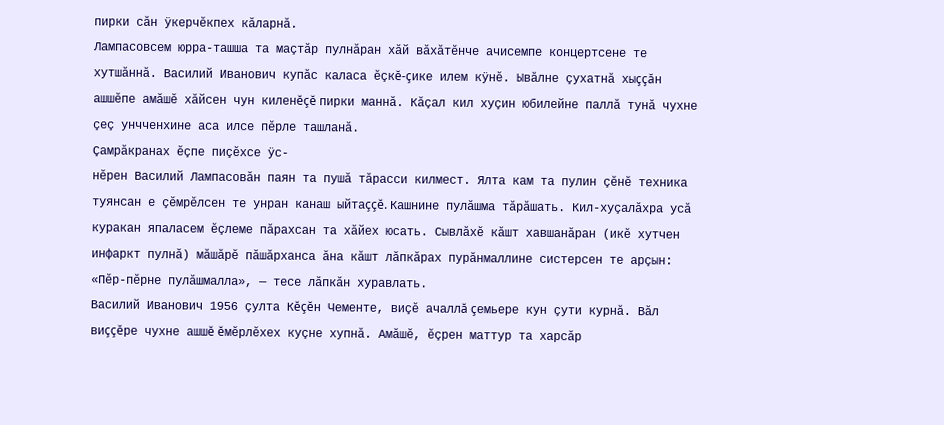пирки сăн ÿкерчĕкпех кăларнă.
Лампасовсем юрра-ташша та маçтăр пулнăран хăй вăхăтĕнче ачисемпе концертсене те хутшăннă. Василий Иванович купăс каласа ĕçкĕ-çике илем кÿнĕ. Ывăлне çухатнă хыççăн ашшĕпе амăшĕ хăйсен чун киленĕçĕ пирки маннă. Кăçал кил хуçин юбилейне паллă тунă чухне çеç унчченхине аса илсе пĕрле ташланă.
Çамрăкранах ĕçпе пиçĕхсе ÿс-
нĕрен Василий Лампасовăн паян та пушă тăрасси килмест. Ялта кам та пулин çĕнĕ техника туянсан е çĕмрĕлсен те унран канаш ыйтаççĕ. Кашнине пулăшма тăрăшать. Кил-хуçалăхра усă куракан япаласем ĕçлеме пăрахсан та хăйех юсать. Сывлăхĕ кăшт хавшанăран (икĕ хутчен инфаркт пулнă) мăшăрĕ пăшăрханса ăна кăшт лăпкăрах пурăнмаллине систерсен те арçын: «Пĕр-пĕрне пулăшмалла», — тесе лăпкăн хуравлать.
Василий Иванович 1956 çулта Кĕçĕн Чементе, виçĕ ачаллă çемьере кун çути курнă. Вăл виççĕре чухне ашшĕ ĕмĕрлĕхех куçне хупнă. Амăшĕ, ĕçрен маттур та харсăр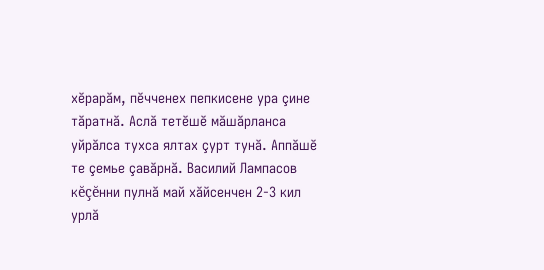хĕрарăм, пĕчченех пепкисене ура çине тăратнă. Аслă тетĕшĕ мăшăрланса уйрăлса тухса ялтах çурт тунă. Аппăшĕ те çемье çавăрнă. Василий Лампасов кĕçĕнни пулнă май хăйсенчен 2-3 кил урлă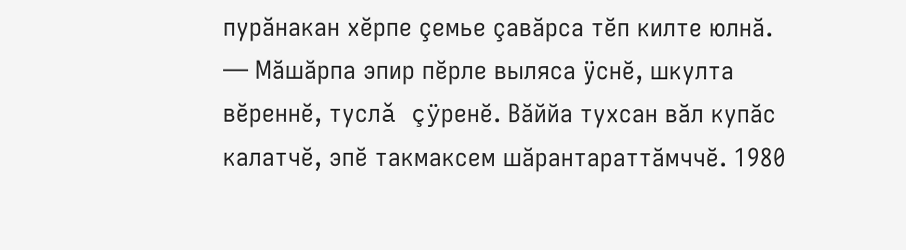пурăнакан хĕрпе çемье çавăрса тĕп килте юлнă.
— Мăшăрпа эпир пĕрле выляса ÿснĕ, шкулта вĕреннĕ, туслă çÿренĕ. Вăййа тухсан вăл купăс калатчĕ, эпĕ такмаксем шăрантараттăмччĕ. 1980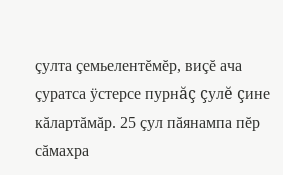çулта çемьелентĕмĕр, виçĕ ача çуратса ÿстерсе пурнăç çулĕ çине кăлартăмăр. 25 çул пăянампа пĕр сăмахра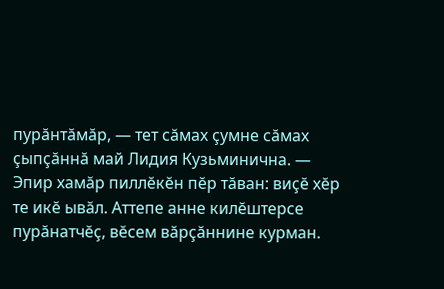пурăнтăмăр, — тет сăмах çумне сăмах çыпçăннă май Лидия Кузьминична. — Эпир хамăр пиллĕкĕн пĕр тăван: виçĕ хĕр те икĕ ывăл. Аттепе анне килĕштерсе пурăнатчĕç, вĕсем вăрçăннине курман.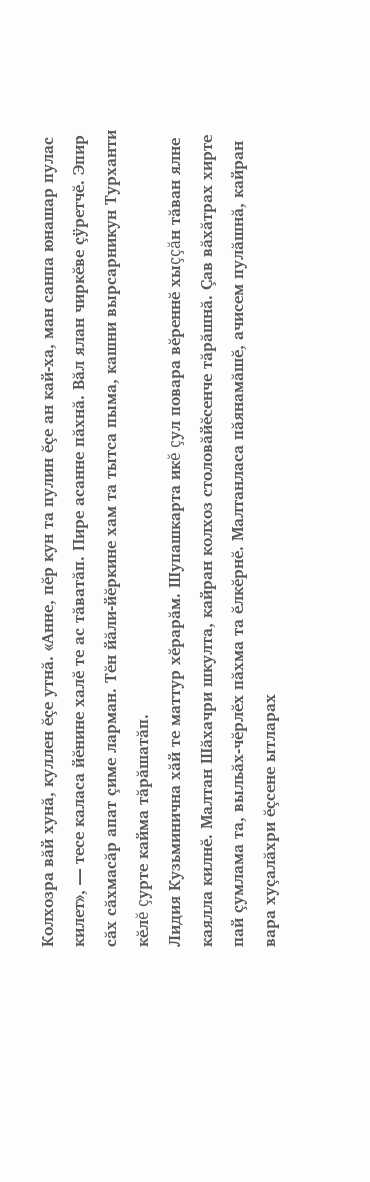Колхозра вăй хунă, куллен ĕçе утнă. «Анне, пĕр кун та пулин ĕçе ан кай-ха, ман санпа юнашар пулас килет», — тесе каласа йĕнине халĕ те ас тăватăп. Пире асанне пăхнă. Вăл ялан чиркĕве çÿретчĕ. Эпир сăх сăхмасăр апат çиме ларман. Тĕн йăли-йĕркине хам та тытса пыма, кашни вырсарникун Турханти кĕлĕ çурте кайма тăрăшатăп.
Лидия Кузьминична хăй те маттур хĕрарăм. Шупашкарта икĕ çул повара вĕреннĕ хыççăн тăван ялне каялла килнĕ. Малтан Шăхачри шкулта, кайран колхоз столовăйĕсенче тăрăшнă. Çав вăхăтрах хирте пай çумлама та, выльăх-чĕрлĕх пăхма та ĕлкĕрнĕ. Малтанласа пăянамăшĕ, ачисем пулăшнă, кайран вара хуçалăхри ĕçсене ытларах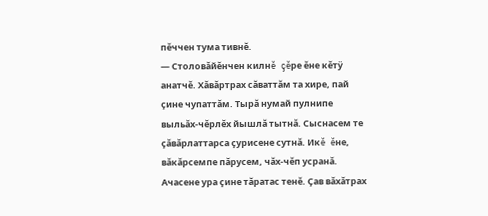пĕччен тума тивнĕ.
— Столовăйĕнчен килнĕ çĕре ĕне кĕтÿ анатчĕ. Хăвăртрах сăваттăм та хире, пай çине чупаттăм. Тырă нумай пулнипе выльăх-чĕрлĕх йышлă тытнă. Сыснасем те çăвăрлаттарса çурисене сутнă. Икĕ ĕне, вăкăрсемпе пăрусем, чăх-чĕп усранă. Ачасене ура çине тăратас тенĕ. Çав вăхăтрах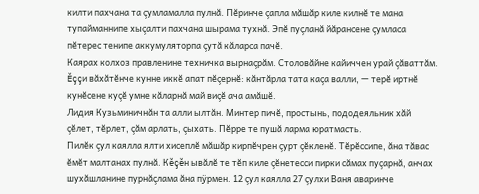килти пахчана та çумламалла пулнă. Пĕринче çапла мăшăр киле килнĕ те мана тупайманнипе хыçалти пахчана шырама тухнă. Эпĕ пуçланă йăрансене çумласа пĕтерес тенипе аккумуляторпа çутă кăларса пачĕ.
Каярах колхоз правленине техничка вырнаçрăм. Столовăйне кайиччен урай çăваттăм. Ĕççи вăхăтĕнче кунне иккĕ апат пĕçернĕ: кăнтăрла тата каçа валли, — терĕ иртнĕ кунĕсене куçĕ умне кăларнă май виçĕ ача амăшĕ.
Лидия Кузьминичнăн та алли ылтăн. Минтер пичĕ, простынь, пододеяльник хăй çĕлет, тĕрлет, çăм арлать, çыхать. Пĕрре те пушă ларма юратмасть.
Пилĕк çул каялла ялти хисеплĕ мăшăр кирпĕчрен çурт çĕкленĕ. Тĕрĕссипе, ăна тăвас ĕмĕт малтанах пулнă. Кĕçĕн ывăлĕ те тĕп киле çĕнетесси пирки сăмах пуçарнă, анчах шухăшланине пурнăçлама ăна пÿрмен. 12 çул каялла 27 çулхи Ваня аваринче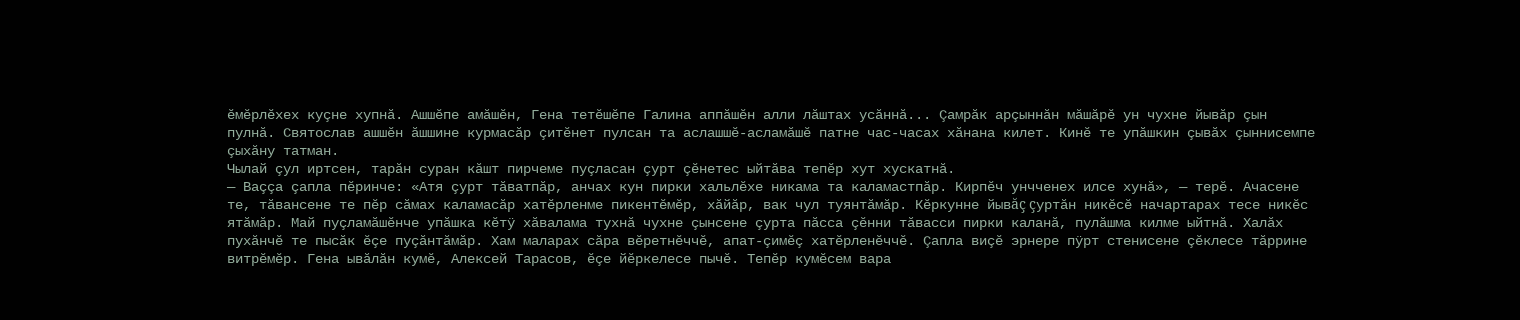ĕмĕрлĕхех куçне хупнă. Ашшĕпе амăшĕн, Гена тетĕшĕпе Галина аппăшĕн алли лăштах усăннă... Çамрăк арçыннăн мăшăрĕ ун чухне йывăр çын пулнă. Святослав ашшĕн ăшшине курмасăр çитĕнет пулсан та аслашшĕ-асламăшĕ патне час-часах хăнана килет. Кинĕ те упăшкин çывăх çыннисемпе çыхăну татман.
Чылай çул иртсен, тарăн суран кăшт пирчеме пуçласан çурт çĕнетес ыйтăва тепĕр хут хускатнă.
— Ваççа çапла пĕринче: «Атя çурт тăватпăр, анчах кун пирки хальлĕхе никама та каламастпăр. Кирпĕч унчченех илсе хунă», — терĕ. Ачасене те, тăвансене те пĕр сăмах каламасăр хатĕрленме пикентĕмĕр, хăйăр, вак чул туянтăмăр. Кĕркунне йывăç çуртăн никĕсĕ начартарах тесе никĕс ятăмăр. Май пуçламăшĕнче упăшка кĕтÿ хăвалама тухнă чухне çынсене çурта пăсса çĕнни тăвасси пирки каланă, пулăшма килме ыйтнă. Халăх пухăнчĕ те пысăк ĕçе пуçăнтăмăр. Хам маларах сăра вĕретнĕччĕ, апат-çимĕç хатĕрленĕччĕ. Çапла виçĕ эрнере пÿрт стенисене çĕклесе тăррине витрĕмĕр. Гена ывăлăн кумĕ, Алексей Тарасов, ĕçе йĕркелесе пычĕ. Тепĕр кумĕсем вара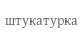штукатурка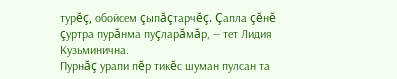турĕç, обойсем çыпăçтарчĕç. Çапла çĕнĕ çуртра пурăнма пуçларăмăр, — тет Лидия Кузьминична.
Пурнăç урапи пĕр тикĕс шуман пулсан та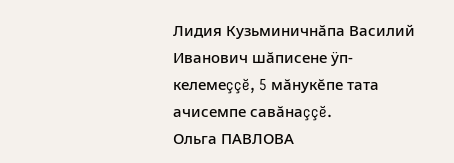Лидия Кузьминичнăпа Василий Иванович шăписене ÿп-
келемеççĕ, 5 мăнукĕпе тата ачисемпе савăнаççĕ.
Ольга ПАВЛОВА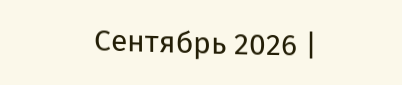Сентябрь 2026 |